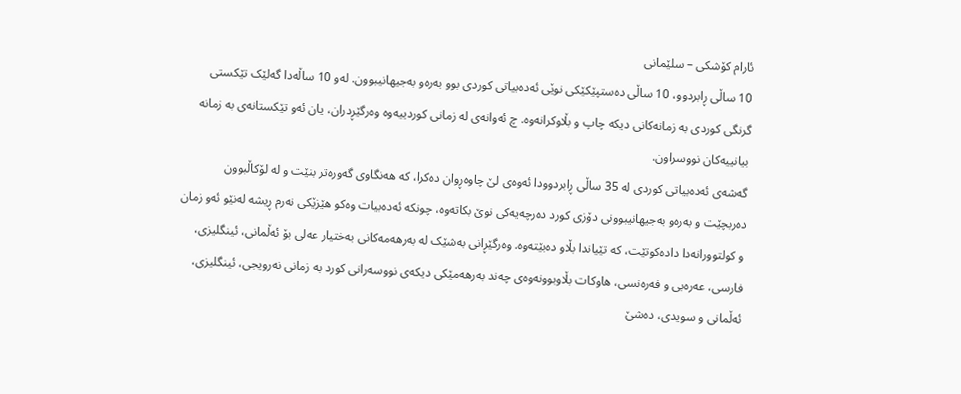ئارام كۆشكی – سلێمانی
10 ساڵی ڕابردوو، 10 ساڵی دەستپێکێکی نوێی ئەدەبیاتی کوردی بوو بەرەو بەجیهانیبوون. لەو 10 ساڵەدا گەلێک تێکستی گرنگی کوردی بە زمانەکانی دیکە چاپ و بڵاوکرانەوە. چ ئەوانەی لە زمانی کوردییەوە وەرگێڕدران، یان ئەو تێکستانەی بە زمانە بیانییەکان نووسراون.
گەشەی ئەدەبیاتی کوردی لە 35 ساڵی ڕابردوودا ئەوەی لێ چاوەڕوان دەکرا، کە هەنگاوی گەورەتر بنێت و لە لۆکاڵبوون دەربچێت و بەرەو بەجیهانیبوونی دۆزی کورد دەرچەیەکی نوێ بکاتەوە، چونکە ئەدەبیات وەکو هێزێکی نەرم ڕیشە لەنێو ئەو زمان و کولتوورانەدا دادەکوتێت، کە تێیاندا بڵاو دەبێتەوە. وەرگێڕانی بەشێک لە بەرهەمەکانی بەختیار عەلی بۆ ئەڵمانی، ئینگلیزی، فارسی، عەرەبی و فەرەنسی، هاوکات بڵاوبوونەوەی چەند بەرهەمێکی دیکەی نووسەرانی کورد بە زمانی نەرویجی، ئینگلیزی، ئەڵمانی و سویدی، دەشێ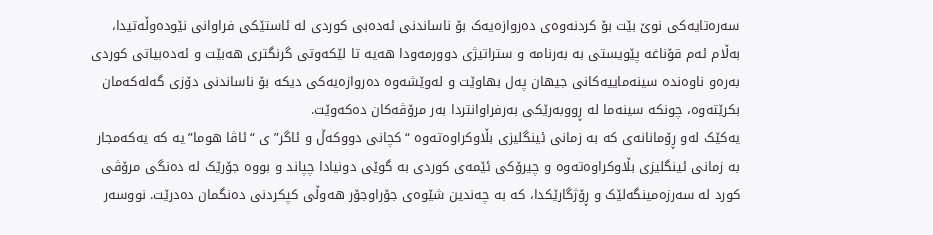سەرەتایەکی نوێ بێت بۆ کردنەوەی دەروازەیەک بۆ ناساندنی ئەدەبی کوردی لە ئاستێکی فراوانی نێودەوڵەتیدا، بەڵام ئەم قۆناغە پێویستی بە بەرنامە و ستراتیژی دوورمەودا هەیە تا لێکەوتی گرنگتری هەبێت و ئەدەبیاتی کوردی بەرەو ناوەندە سینەماییەکانی جیهان پەل بهاوێت و لەوێشەوە دەروازەیەکی دیکە بۆ ناساندنی دۆزی گەلەکەمان بکرێتەوە، چونکە سینەما لە ڕووبەرێکی بەرفراوانتردا بەر مرۆڤەکان دەکەوێت.
یەکێک لەو ڕۆمانانەی کە بە زمانی ئینگلیزی بڵاوکراوەتەوە “کچانی دووکەڵ و ئاگر”ی “ئاڤا هوما”یە کە یەکەمجار بە زمانی ئینگلیزی بڵاوکراوەتەوە و چیرۆکی ئێمەی کوردی بە گوێی دونیادا چپاند و بووە جۆرێک لە دەنگی مرۆڤی کورد لە سەرزەمینگەلێک و ڕۆژگارێکدا، کە بە چەندین شێوەی جۆراوجۆر هەوڵی کپکردنی دەنگمان دەدرێت. نووسەر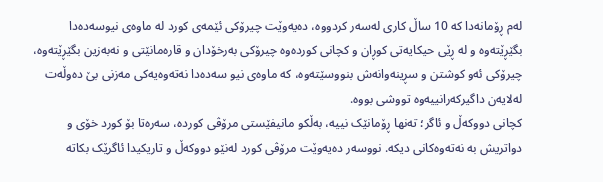لەم ڕۆمانەدا کە 10 ساڵ کاری لەسەر کردووە، دەیەوێت چیرۆکی ئێمەی کورد لە ماوەی نیوسەدەدا بگێڕێتەوە و لە ڕێی حیکایەتی کوڕان و کچانی کوردەوە چیرۆکی بەرخۆدان و قارەمانێتی و نەبەزین بگێڕێتەوە، چیرۆکی ئەو کوشتن و سڕینەوانەش بنووسێتەوە، کە ماوەی نیو سەدەدا نەتەوەیەکی مەزنی بێ دەوڵەت لەلایەن داگیرکەرانییەوە تووشی بووە.
کچانی دووکەڵ و ئاگر؛ تەنها ڕۆمانێک نییە، بەڵکو مانیفێستی مرۆڤی کوردە، سەرەتا بۆ کورد خۆی و دواتریش بە نەتەوەکانی دیکە. نووسەر دەیەوێت مرۆڤی کورد لەنێو دووکەڵ و تاریکیدا ئاگرێک بکاتە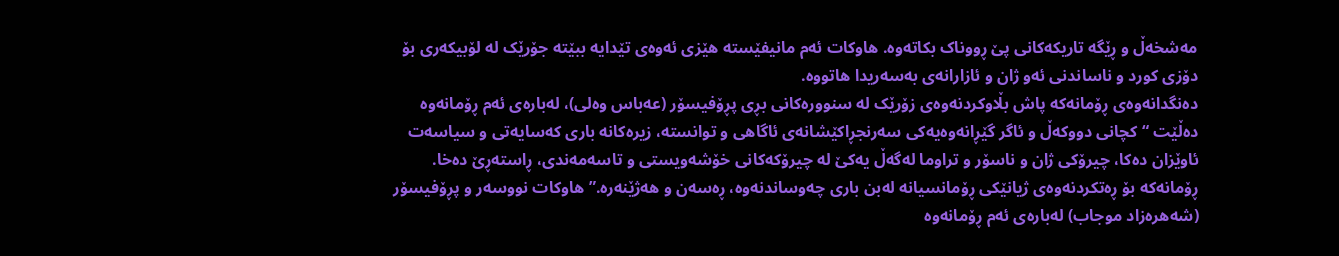مەشخەڵ و ڕێگە تاریکەکانی پێ ڕووناک بکاتەوە. هاوکات ئەم مانیفێستە هێزی ئەوەی تێدایە ببێتە جۆرێک لە لۆبیکەری بۆ دۆزی کورد و ناساندنی ئەو ژان و ئازارانەی بەسەریدا هاتووە.
دەنگدانەوەی ڕۆمانەکە پاش بڵاوکردنەوەی زۆرێک لە سنوورەکانی بڕی پڕۆفیسۆر (عەباس وەلی)، لەبارەی ئەم ڕۆمانەوە دەڵێت “کچانی دووکەڵ و ئاگر گێڕانەوەیەکی سەرنجڕاکێشانەی ئاگاهی و توانستە، زیرەکانە باری کەسایەتی و سیاسەت ئاوێزان دەکا، چیرۆکی ژان و ناسۆر و تراوما لەگەڵ یەکێ لە چیرۆکەکانی خۆشەویستی و تاسەمەندی، ڕاستەڕێ دەخا. ڕۆمانەکە بۆ ڕەتکردنەوەی ژیانێکی ڕۆمانسیانە لەبن باری چەوساندنەوە، ڕەسەن و هەژێنەرە.” هاوکات نووسەر و پڕۆفیسۆر (شەهرەزاد موجاب) لەبارەی ئەم ڕۆمانەوە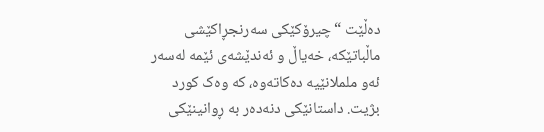دەڵێت “چیرۆکێکی سەرنجڕاکێشی ماڵباتێکە، خەیاڵ و ئەندێشەی ئێمە لەسەر ئەو ململانێیە دەکاتەوە، کە وەک کورد بژیت. داستانێکی دنەدەر بە ڕوانینێکی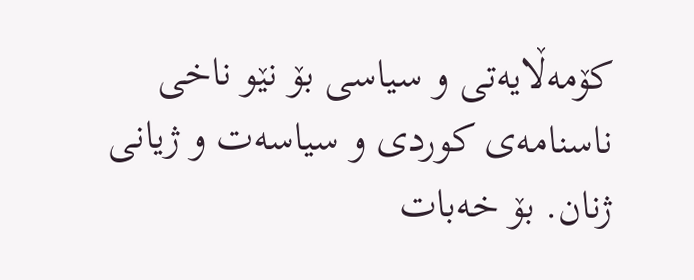کۆمەڵایەتی و سیاسی بۆ نێو ناخی ناسنامەی کوردی و سیاسەت و ژیانی ژنان. بۆ خەبات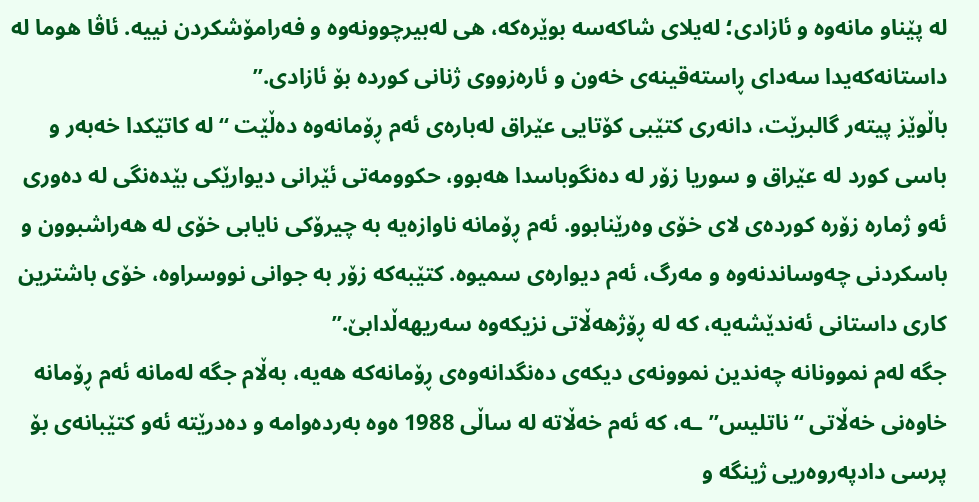لە پێناو مانەوە و ئازادی؛ لەیلای شاکەسە بوێرەکە، هی لەبیرچوونەوە و فەرامۆشکردن نییە. ئاڤا هوما لە داستانەکەیدا سەدای ڕاستەقینەی خەون و ئارەزووی ژنانی کوردە بۆ ئازادی.”
باڵوێز پیتەر گالبرێت، دانەری کتێبی کۆتایی عێراق لەبارەی ئەم ڕۆمانەوە دەڵێت “لە کاتێکدا خەبەر و باسی کورد لە عێراق و سوریا زۆر لە دەنگوباسدا هەبوو، حکوومەتی ئێرانی دیوارێکی بێدەنگی لە دەوری ئەو ژمارە زۆرە کوردەی لای خۆی وەرێنابوو. ئەم ڕۆمانە ناوازەیە بە چیرۆکی نایابی خۆی لە هەراشبوون و باسکردنی چەوساندنەوە و مەرگ، ئەم دیوارەی سمیوە. کتێبەکە زۆر بە جوانی نووسراوە، خۆی باشترین کاری داستانی ئەندێشەیە، کە لە ڕۆژهەڵاتی نزیکەوە سەریهەڵدابێ.”
جگە لەم نموونانە چەندین نموونەی دیکەی دەنگدانەوەی ڕۆمانەکە هەیە، بەڵام جگە لەمانە ئەم ڕۆمانە خاوەنی خەڵاتی “ناتلیس”ـە، کە ئەم خەڵاتە لە ساڵی 1988 ەوە بەردەوامە و دەدرێتە ئەو کتێبانەی بۆ پرسی دادپەروەریی ژینگە و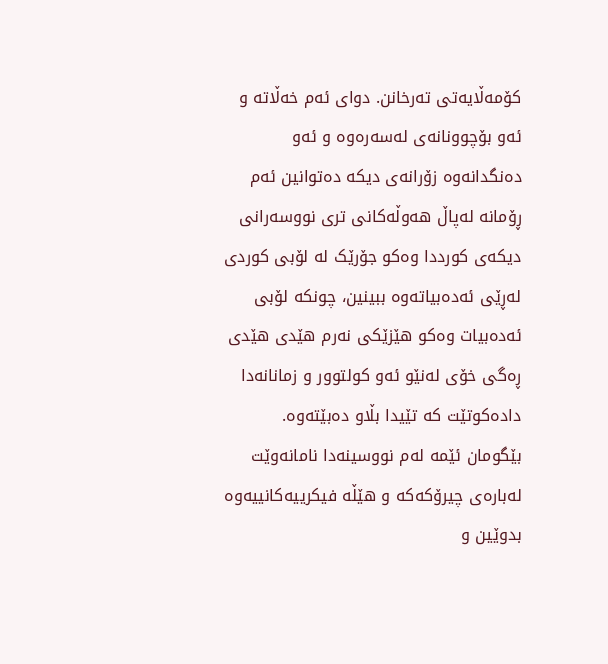کۆمەڵایەتی تەرخانن. دوای ئەم خەڵاتە و ئەو بۆچوونانەی لەسەرەوە و ئەو دەنگدانەوە زۆرانەی دیکە دەتوانین ئەم ڕۆمانە لەپاڵ هەوڵەکانی تری نووسەرانی دیکەی کورددا وەکو جۆرێک لە لۆبی کوردی لەڕێی ئەدەبیاتەوە ببینین، چونکە لۆبی ئەدەبیات وەکو هێزێکی نەرم هێدی هێدی ڕەگی خۆی لەنێو ئەو کولتوور و زمانانەدا دادەکوتێت کە تێیدا بڵاو دەبێتەوە.
بێگومان ئێمە لەم نووسینەدا نامانەوێت لەبارەی چیرۆکەکە و هێڵە فیکرییەکانییەوە بدوێین و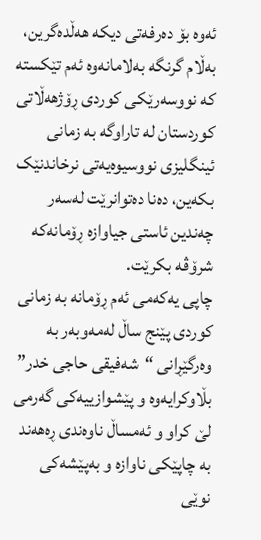ئەوە بۆ دەرفەتی دیکە هەڵدەگرین، بەڵام گرنگە بەلامانەوە ئەم تێکستە کە نووسەرێکی کوردی ڕۆژهەڵاتی کوردستان لە تاراوگە بە زمانی ئینگلیزی نووسیوەیەتی نرخاندنێک بکەین، دەنا دەتوانرێت لەسەر چەندین ئاستی جیاوازە ڕۆمانەکە شرۆڤە بکرێت.
چاپی یەکەمی ئەم ڕۆمانە بە زمانی کوردی پێنج ساڵ لەمەوبەر بە وەرگێڕانی “شەفیقی حاجی خدر” بڵاوکرایەوە و پێشوازییەکی گەرمی لێ کراو و ئەمساڵ ناوەندی ڕەهەند بە چاپێکی ناوازە و بەپێشەکی نوێی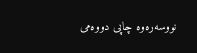نووسەرەوە چاپی دووەمی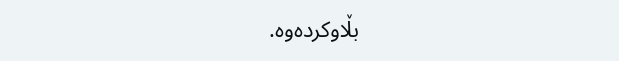بڵاوکردەوە.